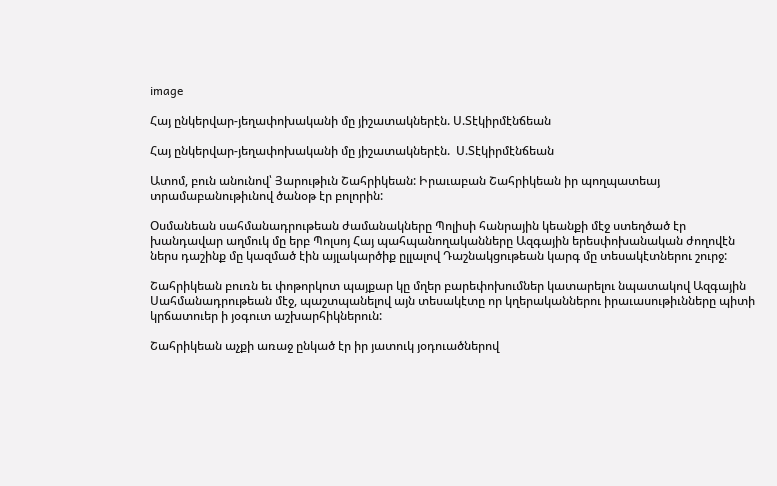image

Հայ ընկերվար-յեղափոխականի մը յիշատակներէն. Ս.Տէկիրմէնճեան

Հայ ընկերվար-յեղափոխականի մը յիշատակներէն.  Ս.Տէկիրմէնճեան

Ատոմ, բուն անունով՝ Յարութիւն Շահրիկեան: Իրաւաբան Շահրիկեան իր պողպատեայ տրամաբանութիւնով ծանօթ էր բոլորին:

Օսմանեան սահմանադրութեան ժամանակները Պոլիսի հանրային կեանքի մէջ ստեղծած էր խանդավար աղմուկ մը երբ Պոլսոյ Հայ պահպանողականները Ազգային երեսփոխանական ժողովէն ներս դաշինք մը կազմած էին այլակարծիք ըլլալով Դաշնակցութեան կարգ մը տեսակէտներու շուրջ:

Շահրիկեան բուռն եւ փոթորկոտ պայքար կը մղեր բարեփոխումներ կատարելու նպատակով Ազգային Սահմանադրութեան մէջ, պաշտպանելով այն տեսակէտը որ կղերականներու իրաւասութիւնները պիտի կրճատուեր ի յօգուտ աշխարհիկներուն:

Շահրիկեան աչքի առաջ ընկած էր իր յատուկ յօդուածներով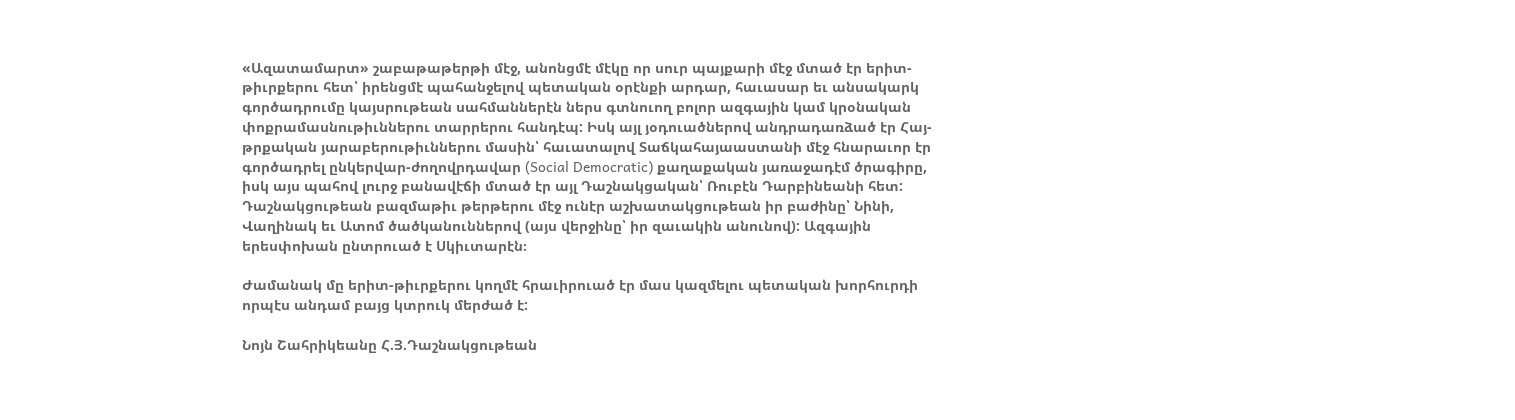«Ազատամարտ» շաբաթաթերթի մէջ, անոնցմէ մէկը որ սուր պայքարի մէջ մտած էր երիտ-թիւրքերու հետ՝ իրենցմէ պահանջելով պետական օրէնքի արդար, հաւասար եւ անսակարկ գործադրումը կայսրութեան սահմաններէն ներս գտնուող բոլոր ազգային կամ կրօնական փոքրամասնութիւններու տարրերու հանդէպ: Իսկ այլ յօդուածներով անդրադառձած էր Հայ-թրքական յարաբերութիւններու մասին՝ հաւատալով Տաճկահայաաստանի մէջ հնարաւոր էր գործադրել ընկերվար-ժողովրդավար (Social Democratic) քաղաքական յառաջադէմ ծրագիրը, իսկ այս պահով լուրջ բանավէճի մտած էր այլ Դաշնակցական՝ Ռուբէն Դարբինեանի հետ: Դաշնակցութեան բազմաթիւ թերթերու մէջ ունէր աշխատակցութեան իր բաժինը՝ Նինի, Վաղինակ եւ Ատոմ ծածկանուններով (այս վերջինը՝ իր զաւակին անունով): Ազգային երեսփոխան ընտրուած է Սկիւտարէն։

Ժամանակ մը երիտ-թիւրքերու կողմէ հրաւիրուած էր մաս կազմելու պետական խորհուրդի որպէս անդամ բայց կտրուկ մերժած է:

Նոյն Շահրիկեանը Հ.Յ.Դաշնակցութեան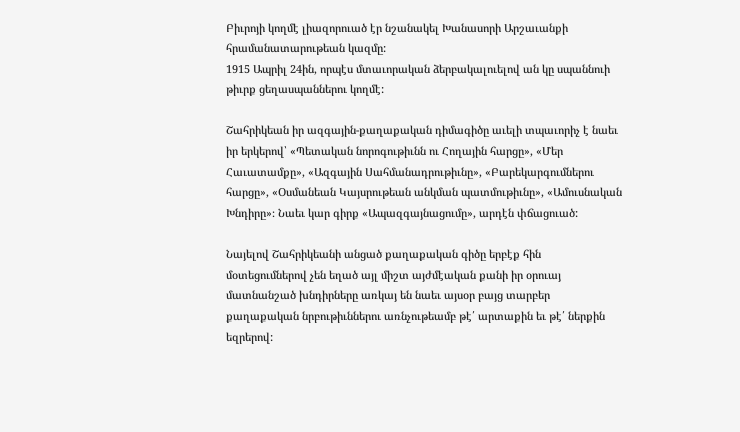Բիւրոյի կողմէ լիազորուած էր նշանակել Խանասորի Արշաւանքի հրամանատարութեան կազմը:
1915 Ապրիլ 24ին, որպէս մտաւորական ձերբակալուելով ան կը սպաննուի թիւրք ցեղասպաններու կողմէ:

Շահրիկեան իր ազգային-քաղաքական դիմագիծը աւելի տպաւորիչ է նաեւ իր երկերով՝ «Պետական նորոգութիւնն ու Հողային հարցը», «Մեր Հաւատամքը», «Ազգային Սահմանադրութիւնը», «Բարեկարգումներու հարցը», «Օսմանեան Կայսրութեան անկման պատմութիւնը», «Ամուսնական Խնդիրը»։ Նաեւ կար գիրք «Ապազգայնացումը», արդէն փճացուած:

Նայելով Շահրիկեանի անցած քաղաքական գիծը երբէք հին մօտեցումներով չեն եղած այլ միշտ այժմէական քանի իր օրուայ մատնանշած խնդիրները առկայ են նաեւ այսօր բայց տարբեր քաղաքական նրբութիւններու առնչութեամբ թէ՛ արտաքին եւ թէ՛ ներքին եզրերով: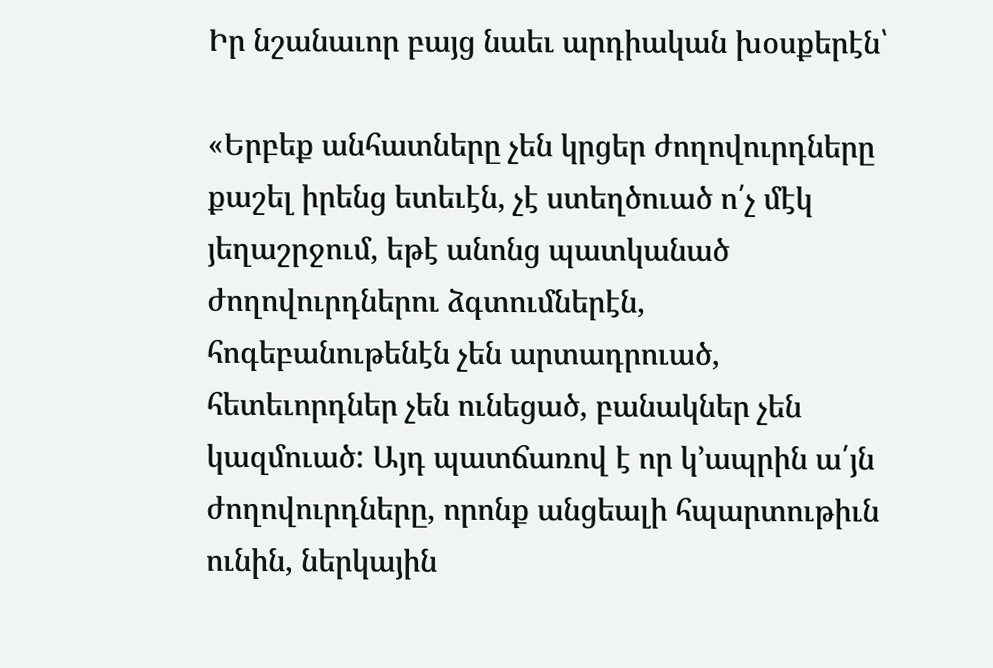Իր նշանաւոր բայց նաեւ արդիական խօսքերէն՝

«Երբեք անհատները չեն կրցեր ժողովուրդները քաշել իրենց ետեւէն, չէ ստեղծուած ո՛չ մէկ յեղաշրջում, եթէ անոնց պատկանած ժողովուրդներու ձգտումներէն, հոգեբանութենէն չեն արտադրուած, հետեւորդներ չեն ունեցած, բանակներ չեն կազմուած: Այդ պատճառով է որ կ՚ապրին ա՛յն ժողովուրդները, որոնք անցեալի հպարտութիւն ունին, ներկային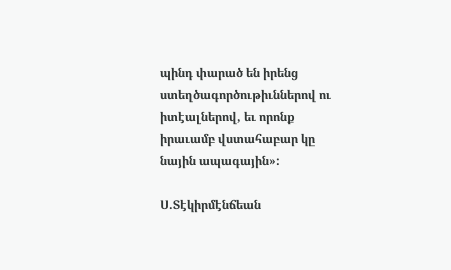պինդ փարած են իրենց ստեղծագործութիւններով ու իտէալներով, եւ որոնք իրաւամբ վստահաբար կը նային ապագային»:

Ս.Տէկիրմէնճեան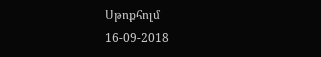Սթոքհոլմ
16-09-2018